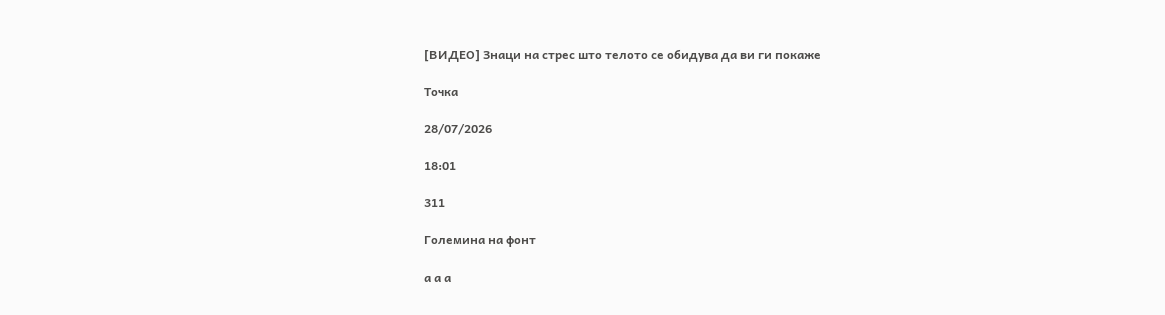[ВИДЕО] Знаци на стрес што телото се обидува да ви ги покаже

Точка

28/07/2026

18:01

311

Големина на фонт

а а а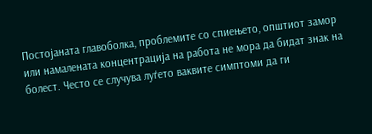Постојаната главоболка, проблемите со спиењето, општиот замор или намалената концентрација на работа не мора да бидат знак на болест. Често се случува луѓето ваквите симптоми да ги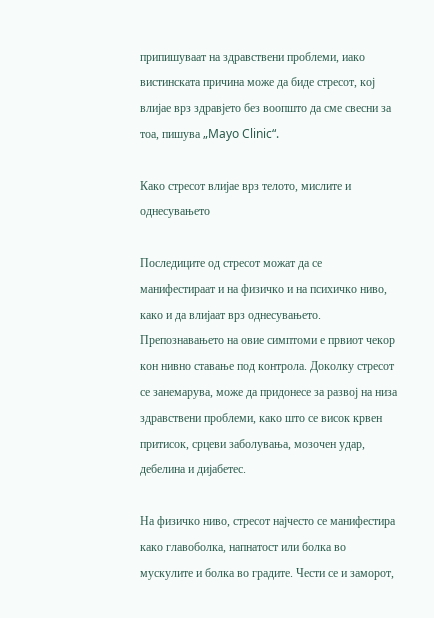припишуваат на здравствени проблеми, иако вистинската причина може да биде стресот, кој влијае врз здравјето без воопшто да сме свесни за тоа, пишува „Mayo Clinic“.

Како стресот влијае врз телото, мислите и однесувањето

Последиците од стресот можат да се манифестираат и на физичко и на психичко ниво, како и да влијаат врз однесувањето. Препознавањето на овие симптоми е првиот чекор кон нивно ставање под контрола. Доколку стресот се занемарува, може да придонесе за развој на низа здравствени проблеми, како што се висок крвен притисок, срцеви заболувања, мозочен удар, дебелина и дијабетес.

На физичко ниво, стресот најчесто се манифестира како главоболка, напнатост или болка во мускулите и болка во градите. Чести се и заморот,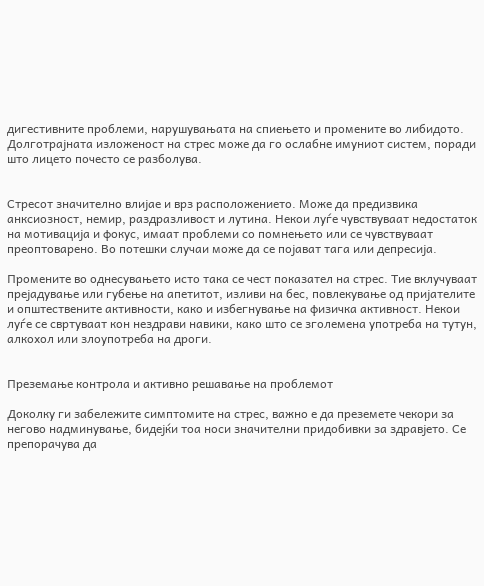дигестивните проблеми, нарушувањата на спиењето и промените во либидото. Долготрајната изложеност на стрес може да го ослабне имуниот систем, поради што лицето почесто се разболува.


Стресот значително влијае и врз расположението. Може да предизвика анксиозност, немир, раздразливост и лутина. Некои луѓе чувствуваат недостаток на мотивација и фокус, имаат проблеми со помнењето или се чувствуваат преоптоварено. Во потешки случаи може да се појават тага или депресија.

Промените во однесувањето исто така се чест показател на стрес. Тие вклучуваат прејадување или губење на апетитот, изливи на бес, повлекување од пријателите и општествените активности, како и избегнување на физичка активност. Некои луѓе се свртуваат кон нездрави навики, како што се зголемена употреба на тутун, алкохол или злоупотреба на дроги.


Преземање контрола и активно решавање на проблемот

Доколку ги забележите симптомите на стрес, важно е да преземете чекори за негово надминување, бидејќи тоа носи значителни придобивки за здравјето. Се препорачува да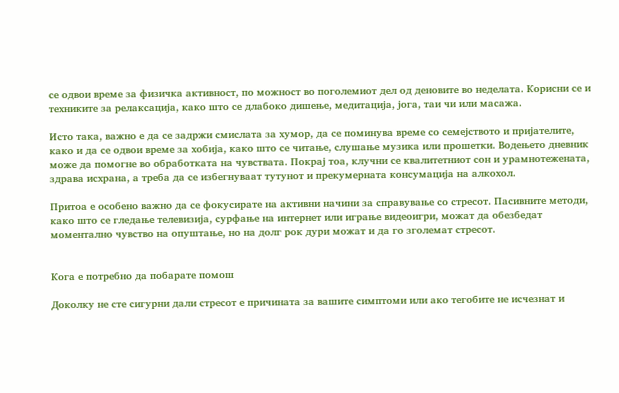се одвои време за физичка активност, по можност во поголемиот дел од деновите во неделата. Корисни се и техниките за релаксација, како што се длабоко дишење, медитација, јога, таи чи или масажа.

Исто така, важно е да се задржи смислата за хумор, да се поминува време со семејството и пријателите, како и да се одвои време за хобија, како што се читање, слушање музика или прошетки. Водењето дневник може да помогне во обработката на чувствата. Покрај тоа, клучни се квалитетниот сон и урамнотежената, здрава исхрана, а треба да се избегнуваат тутунот и прекумерната консумација на алкохол.

Притоа е особено важно да се фокусирате на активни начини за справување со стресот. Пасивните методи, како што се гледање телевизија, сурфање на интернет или играње видеоигри, можат да обезбедат моментално чувство на опуштање, но на долг рок дури можат и да го зголемат стресот.


Кога е потребно да побарате помош

Доколку не сте сигурни дали стресот е причината за вашите симптоми или ако тегобите не исчезнат и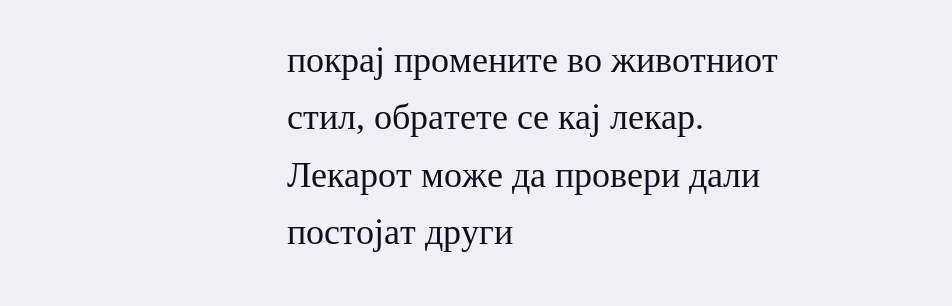покрај промените во животниот стил, обратете се кај лекар. Лекарот може да провери дали постојат други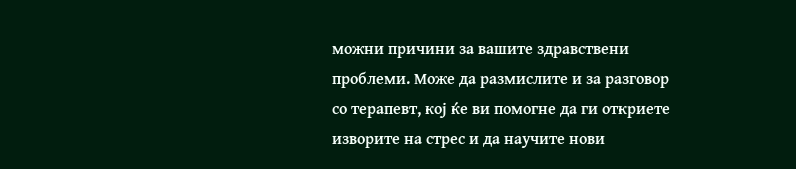можни причини за вашите здравствени проблеми. Може да размислите и за разговор со терапевт, кој ќе ви помогне да ги откриете изворите на стрес и да научите нови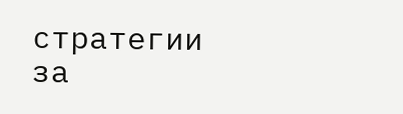стратегии за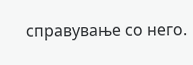справување со него.